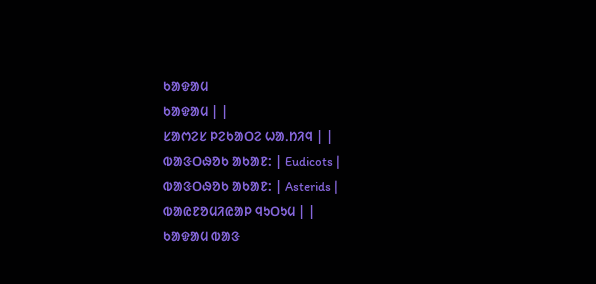ᱠᱟᱫᱟᱢ
ᱠᱟᱫᱟᱢ | |
ᱥᱟᱬᱮᱥ ᱞᱮᱠᱟᱛᱮ ᱦᱟᱹᱴᱤᱧ | |
ᱵᱟᱝᱛᱷᱚᱠ ᱟᱠᱟᱱ: | Eudicots |
ᱵᱟᱝᱛᱷᱚᱠ ᱟᱠᱟᱱ: | Asterids |
ᱵᱟᱭᱱᱚᱢᱤᱭᱟᱞ ᱧᱩᱛᱩᱢ | |
ᱠᱟᱫᱟᱢ ᱵᱟᱝ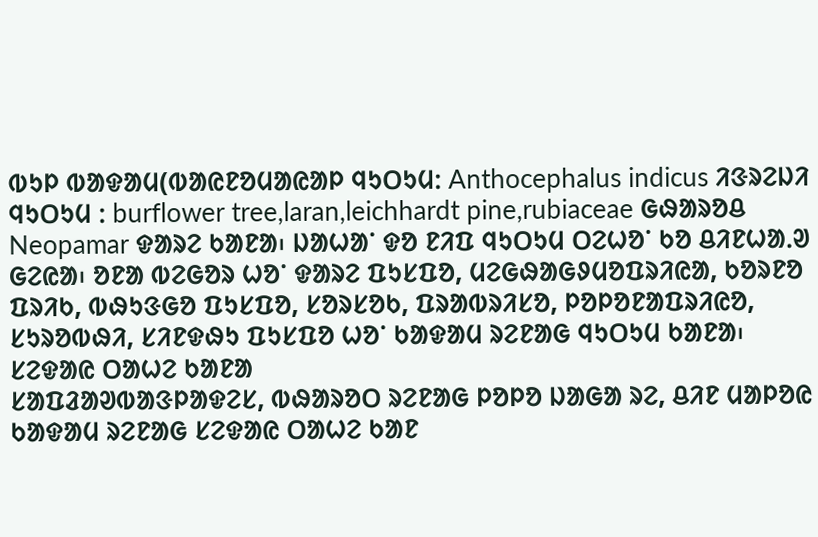ᱵᱩᱞ ᱵᱟᱫᱟᱢ(ᱵᱟᱭᱱᱚᱢᱟᱭᱟᱞ ᱧᱩᱛᱩᱢᱺ Anthocephalus indicus ᱤᱝᱨᱮᱡᱤ ᱧᱩᱛᱩᱢ ᱺ burflower tree,laran,leichhardt pine,rubiaceae ᱜᱷᱟᱨᱚᱪ Neopamar ᱫᱟᱨᱮ ᱠᱟᱱᱟ᱾ ᱡᱟᱦᱟᱸ ᱫᱚ ᱱᱤᱯ ᱧᱩᱛᱩᱢ ᱛᱮᱦᱚᱸ ᱠᱚ ᱪᱤᱱᱦᱟᱹᱣ ᱜᱮᱭᱟ᱾ ᱚᱱᱟ ᱵᱮᱜᱚᱨ ᱦᱚᱸ ᱫᱟᱨᱮ ᱯᱩᱥᱯᱚ, ᱢᱮᱜᱷᱟᱜᱽᱢᱚᱯᱨᱤᱭᱟ, ᱠᱚᱨᱱᱚ ᱯᱨᱤᱠ, ᱵᱷᱩᱝᱜᱚ ᱯᱩᱥᱯᱚ, ᱥᱚᱨᱥᱚᱠ, ᱯᱨᱟᱵᱨᱤᱥᱚ, ᱞᱚᱞᱚᱱᱟᱯᱨᱤᱭᱚ, ᱥᱩᱨᱚᱵᱷᱤ, ᱥᱤᱱᱫᱷᱩ ᱯᱩᱥᱯᱚ ᱦᱚᱸ ᱠᱟᱫᱟᱢ ᱨᱮᱱᱟᱜ ᱧᱩᱛᱩᱢ ᱠᱟᱱᱟ᱾
ᱥᱮᱫᱟᱭ ᱛᱟᱦᱮ ᱠᱟᱱᱟ
ᱥᱟᱯᱲᱟᱣᱵᱟᱝᱞᱟᱫᱮᱥ, ᱵᱷᱟᱨᱚᱛ ᱨᱮᱱᱟᱜ ᱞᱚᱞᱚ ᱡᱟᱜᱟ ᱨᱮ, ᱪᱤᱱ ᱢᱟᱞᱚᱭ ᱠᱟᱫᱟᱢ ᱨᱮᱱᱟᱜ ᱥᱮᱫᱟᱭ ᱛᱟᱦᱮ ᱠᱟᱱ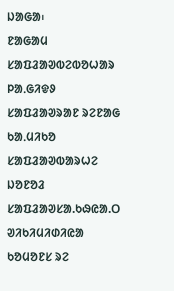ᱡᱟᱜᱟ᱾
ᱱᱟᱜᱟᱢ
ᱥᱟᱯᱲᱟᱣᱵᱮᱵᱚᱦᱟᱨ ᱞᱟᱹᱜᱤᱫᱽ
ᱥᱟᱯᱲᱟᱣᱨᱟᱱ ᱨᱮᱱᱟᱜ ᱠᱟᱹᱢᱤᱠᱚ
ᱥᱟᱯᱲᱟᱣᱵᱟᱨᱦᱮ ᱡᱚᱱᱚᱲ
ᱥᱟᱯᱲᱟᱣᱥᱟ.ᱠᱷᱭᱟ.ᱛ
ᱣᱤᱠᱤᱢᱤᱰᱤᱭᱟ ᱠᱚᱢᱚᱱᱥ ᱨᱮ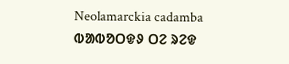Neolamarckia cadamba ᱵᱟᱵᱚᱛᱫᱽ ᱛᱮ ᱨᱮᱫ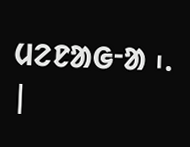ᱢᱮᱱᱟᱜᱼᱟ ᱾. |